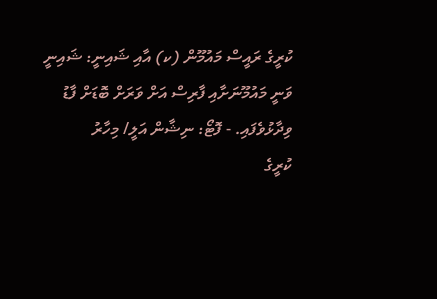ކުރީގެ ރައީސް މައުމޫން (ކ) އާއި ޝައިނީ: ޝައިނީ ވަނީ މައުމޫނަށާއި ފާރިސް އަށް ވަރަށް ބޮޑަށް ފާޑު ވިދާޅުވެފައި. - ފޮޓޯ: ނިޝާން އަލީ/ މިހާރު
ކުރީގެ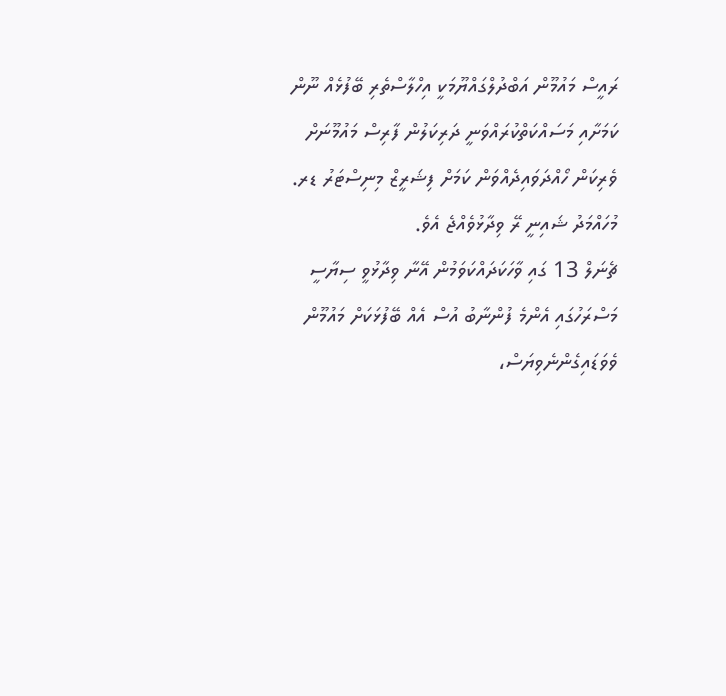ރައީސް މައުމޫން އަބްދުލްގައްޔޫމަކީ އިހްލާސްތެރި ބޭފުޅެއް ނޫން ކަމަށާއި މަސައްކަތްކުރައްވަނީ ދަރިކަލުން ފާރިސް މައުމޫނަށް ވެރިކަން ހޯއްދަވައިދެއްވަން ކަމަށް ފިޝަރީޒް މިނިސްޓަރު ޑރ. މުހައްމަދު ޝައިނީ ރޭ ވިދާޅުވެއްޖެ އެވެ.
ޗެނަލް 13 ގައި ވާހަކަދައްކަވަމުން އޭނާ ވިދާޅުވީ ސިޔާސީ މަސްރަހުގައި އެންމެ ފުންނާބު އުސް އެއް ބޭފުޅަކަށް މައުމޫން ވެވަޑައިގެންނެވިޔަސް،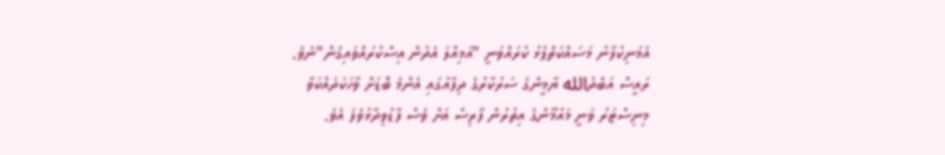އެމަނިކުފާނު މަސައްކަތްޕުޅު ކުރައްވަނީ "އަމިއްލަ އެދުން އިސްކުރައްވައިގެން"ނެވެ.
ރައީސް އަބްދުالله ޔާމީންގެ ސަރުކާރުގެ ދިފާއުގައި އެންމެ ބޮޑަށް ވާހަކަދައްކަވާ މިނިސްޓަރު ވަނީ މައުމޫންގެ އިތުރުން ފާރިސް އަށް ވެސް ފާޑުވިދާޅުވެފަ އެވެ.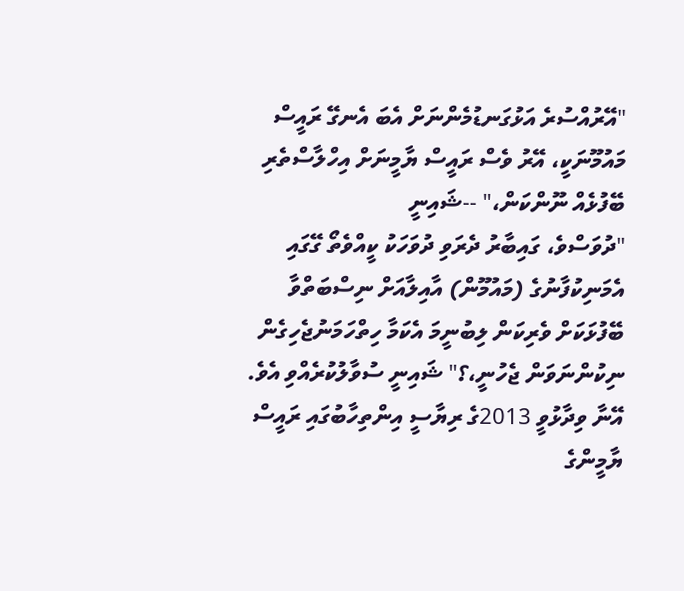"އޭރުއްސުރެ އަޅުގަނޑުމެންނަށް އެބަ އެނގޭ ރައީސް މައުމޫނަކީ، އޭރު ވެސް ރައީސް ޔާމީނަށް އިހްލާސްތެރި ބޭފުޅެއް ނޫންކަން،" --ޝައިނީ
"ދުވަސްވެ، ގައިބާރު ދެރަވި ދުވަހަކު ކީއްވެތޯ ގޭގައި އެމަނިކުފާނުގެ (މައުމޫން) އާއިލާއަށް ނިސްބަތްވާ ބޭފުޅަކަށް ވެރިކަން ލިބުނީމަ އެކަމާ ހިތްހަމަނުޖެހިގެން ނިކުންނަވަން ޖެހުނީ،؟" ޝައިނީ ސުވާލުކުރެއްވި އެވެ.
އޭނާ ވިދާޅުވީ 2013ގެ ރިޔާސީ އިންތިހާބުގައި ރައީސް ޔާމީންގެ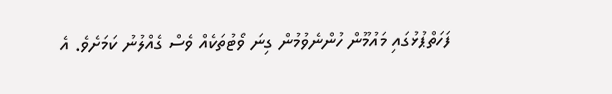ފަހަތްޕުޅުގައި މައުމޫން ހުންނެވުމުން ގިނަ ވޯޓުތަކެއް ވެސް ގެއްލުނު ކަމަށެވެ. އެ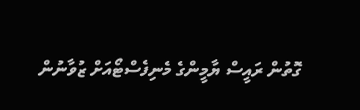ގޮތުން ރައީސް ޔާމީންގެ މެނިފެސްޓޯއަށް ޒުވާނުން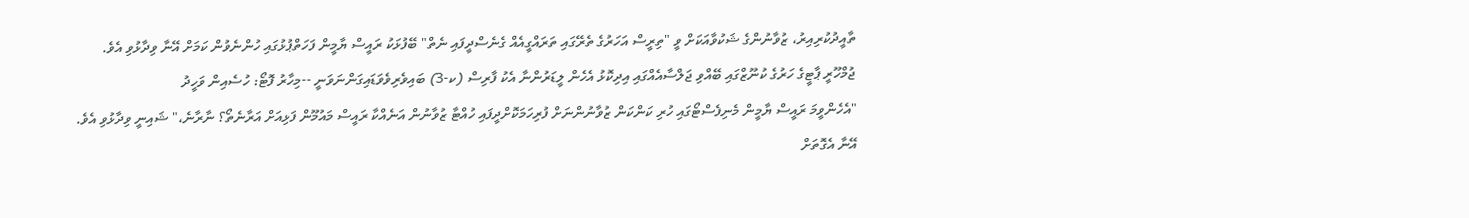ތާއީދުކުރިއިރު، ޒުވާނުންގެ ޝަކުވާއަކަށް ވީ "ތިރީސް އަހަރުގެ ތެރޭގައި ތަރައްގީއެއް ގެނެސްދީފައި ނެތް" ބޭފުޅަކު ރައީސް ޔާމީން ފަހަތްޕުޅުގައި ހުންނެވުން ކަމަށް އޭނާ ވިދާޅުވި އެވެ.
ޖުމްހޫރީ ޕާޓީގެ ހަރުގެ ކުނޫޒްގައި ބޭއްވި ޖަލްސާއެއްގައި އިދިކޮޅު އެހެން ލީޑަރުންނާ އެކު ފާރިސް (ކ-3) ބައިވެރިވެވަޑައިގަންނަވަނީ --މިހާރު ފޮޓޯ: ހުސެއިން ވަހީދު
"އެހެންވީމަ ރައީސް ޔާމީން މެނިފެސްޓޯގައި ހުރި ކަންކަން ޒުވާނުންނަށް ފުރިހަމަކޮށްދީފައި ހުއްޓާ ޒުވާނުން އަނެއްކާ ރައީސް މައުމޫން ފަޅިއަށް އަރާނެތޯ؟ ނާރާނެ،" ޝައިނީ ވިދާޅުވި އެވެ.
އޭނާ އެގޮތަށް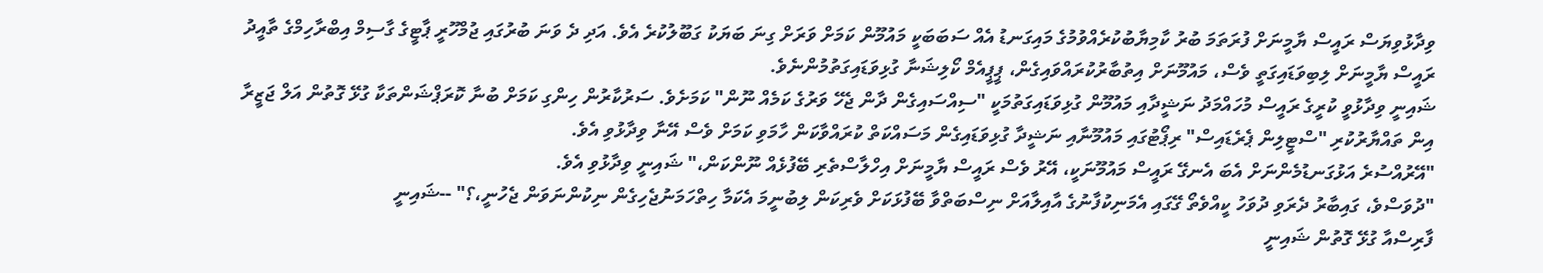ވިދާޅުވިޔަސް ރައީސް ޔާމީނަށް ފުރަތަމަ ބުރު ކާމިޔާބުކުރެއްވުމުގެ މައިގަނޑު އެއް ސަބަބަކީ މައުމޫން ކަމަށް ވަރަށް ގިނަ ބަޔަކު ގަބޫލުކުރެ އެވެ. އަދި ދެ ވަނަ ބުރުގައި ޖުމްހޫރީ ޕާޓީގެ ގާސިމް އިބްރާހިމްގެ ތާއީދު ރައީސް ޔާމީނަށް ލިބިވަޑައިގަތީ ވެސް، މައުމޫނަށް އިތުބާރުކުރައްވައިގެން، ޕީޕީއެމް ކޯލިޝަނާ ގުޅިވަޑައިގަތުމުންނެވެ.
ޝައިނީ ވިދާޅުވީ ކުރީގެ ރައީސް މުހައްމަދު ނަޝީދާއި މައުމޫން ގުޅިވަޑައިގަތުމަކީ "ސިއްސައިގެން ދާން ޖެހޭ ވަރުގެ ކަމެއް ނޫން" ކަމަށެވެ. ސަރުކާރުން ހިންގި ކަމަށް ބުނާ ކޮރަޕްޝަންތަކާ ގުޅޭ ގޮތުން އަލް ޖަޒީރާ އިން ތައްޔާރުކުރި "ސްޓީލިން ޕެރެޑައިސް" ރިޕޯޓުގައި މައުމޫނާއި ނަޝީދާ ގުޅިވަޑައިގެން މަސައްކަތް ކުރައްވާކަން ހާމަވި ކަމަށް ވެސް އޭނާ ވިދާޅުވި އެވެ.
"އޭރުއްސުރެ އަޅުގަނޑުމެންނަށް އެބަ އެނގޭ ރައީސް މައުމޫނަކީ، އޭރު ވެސް ރައީސް ޔާމީނަށް އިހްލާސްތެރި ބޭފުޅެއް ނޫންކަން،" ޝައިނީ ވިދާޅުވި އެވެ.
"ދުވަސްވެ، ގައިބާރު ދެރަވި ދުވަހު ކީއްވެތޯ ގޭގައި އެމަނިކުފާނުގެ އާއިލާއަށް ނިސްބަތްވާ ބޭފުޅަކަށް ވެރިކަން ލިބުނީމަ އެކަމާ ހިތްހަމަނުޖެހިގެން ނިކުންނަވަން ޖެހުނީ،؟" --ޝައިނީ
ފާރިސްއާ ގުޅޭ ގޮތުން ޝައިނީ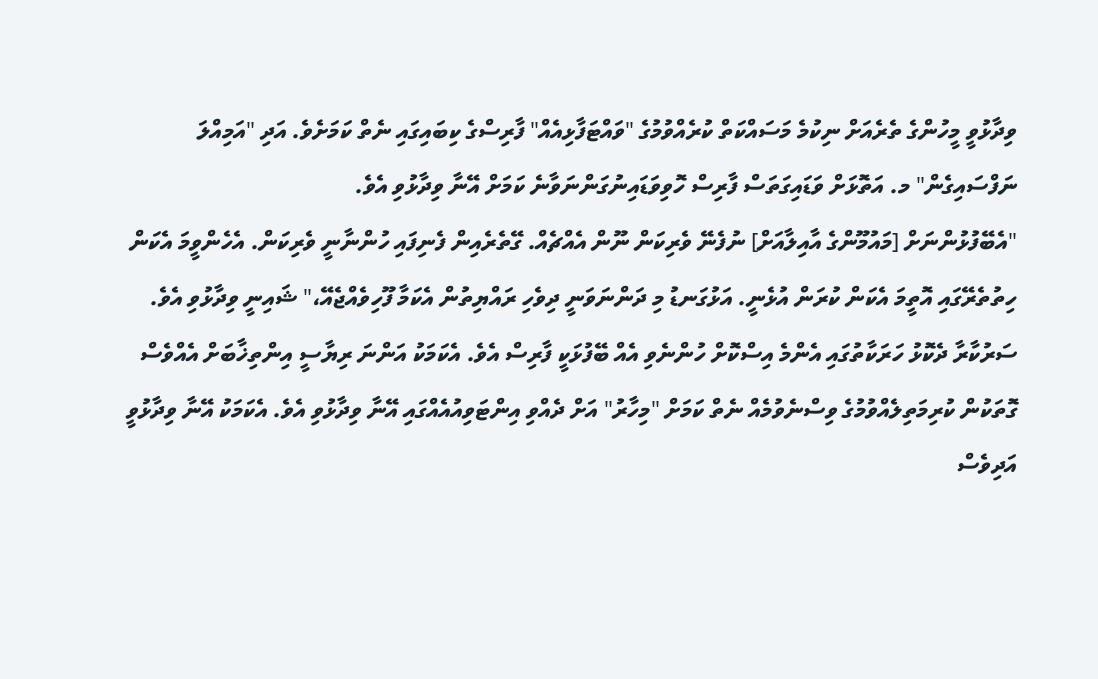ވިދާޅުވީ މީހުންގެ ތެރެއަށް ނިކުމެ މަސައްކަތް ކުރެއްވުމުގެ "ވައްޓަފާޅިއެއް" ފާރިސްގެ ކިބައިގައި ނެތް ކަމަށެވެ. އަދި "އަމިއްލަ ނަފްސައިގެން" މ. އަތޮޅަށް ވަޑައިގަތަސް ފާރިސް ހޮވިވަޑައިނުގަންނަވާނެ ކަމަށް އޭނާ ވިދާޅުވި އެވެ.
"އެބޭފުޅުންނަށް [މައުމޫންގެ އާއިލާއަށް] ނުފެނޭ ވެރިކަން ނޫން އެއްޗެއް. ގޭތެރެއިން ފެނިފައި ހުންނާނީ ވެރިކަން. އެހެންވީމަ އެކަން ހިތުތެރޭގައި އޮތީމަ އެކަން ކުރަން އުޅެނީ. އަޅުގަނޑު މި ދަންނަވަނީ ދިވެހި ރައްޔިތުން އެކަމާ ފޫހިވެއްޖެއޭ،" ޝައިނީ ވިދާޅުވި އެވެ.
ސަރުކާރާ ދެކޮޅު ހަރަކާތުގައި އެންމެ އިސްކޮށް ހުންނެވި އެއް ބޭފުޅަކީ ފާރިސް އެވެ. އެކަމަކު އަންނަ ރިޔާސީ އިންތިޚާބަށް އެއްވެސް ގޮތަކުން ކުރިމަތިލެއްވުމުގެ ވިސްނެވުމެއް ނެތް ކަމަށް "މިހާރު" އަށް ދެއްވި އިންޓަވިއުއެއްގައި އޭނާ ވިދާޅުވި އެވެ. އެކަމަކު އޭނާ ވިދާޅުވީ އަދިވެސް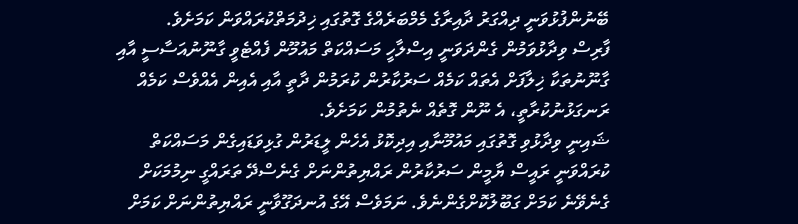ބޭނުންފުޅުވަނީ ދިއްގަރު ދާއިރާގެ މެމްބަރެއްގެ ގޮތުގައި ޚިދުމަތްކުރައްވަން ކަމަށެވެ.
ފާރިސް ވިދާޅުވަމުން ގެންދަވަނީ އިސްލާހީ މަސައްކަތް މައުމޫން ފެއްޓެވީ ގާނޫނުއަސާސީ އާއި ގާނޫނުތަކާ ޚިލާފަށް އެތައް ކަމެއް ސަރުކާރުން ކުރަމުން ދާތީ އާއި އެއިން އެއްވެސް ކަމެއް ރަނގަޅުނުކުރާތީ، އެ ނޫން ގޮތެއް ނެތުމުން ކަމަށެވެ.
ޝައިނީ ވިދާޅުވި ގޮތުގައި މައުމޫނާއި އިދިކޮޅު އެހެން ލީޑަރުން ގުޅިވަޑައިގެން މަސައްކަތް ކުރައްވަނީ ރައީސް ޔާމީން ސަރުކާރުން ރައްޔިތުންނަށް ގެނެސްދޭ ތަރައްގީ ނިމުމަކަށް ގެނެވޭނެ ކަމަށް ގަބޫލުކޮށްގެންނެވެ. ނަމަވެސް އޭގެ އުނދަގޫވާނީ ރައްޔިތުންނަށް ކަމަށް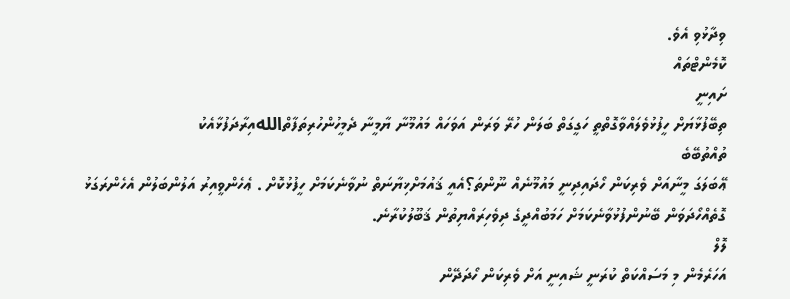ވިދާޅުވި އެވެ.
ކޮމެންޓްތައް
ށައިނީ
ތިބޭފުޅާޔަށް ހީފުޅުވެލައްވާގޮތްތީ ހަގީގަތް ބަލަން ހުރޭ ވަރަން އަވަހައް މައުމޫނާ ޔާމީނާ ދެމީހުންހުރިތަފާތްاللهއިރާދަފުޅާއެކު
ތުއްތުބޭބެ
ޢޭބަލަގަ މީނާއަށް ވެރިކަން ހޯދައިދިނީ މައުމޫނެއް ނޫންތަ؟އެއީ ޤައުމަށްޚިޔާނަތް ނުވާނެކަމަށް ހީފުޅުކޮށް . ޢެހެންވީއިރު އަލުންބަލުން އެހެންރަގަޅު ގޮތެއްހޯދަވަން ބޭނުންފުޅުވާނެކަމަށް ހަމަބުއްދީގެ ދިވެހިރައްޔިތުން ޤަބޫލުކުރާނެ.
ލޮލް
އަހަރެމެން މި މަސައްކަތް ކުރަނީ ޝައިނީ އަށް ވެރިކަން ހޯދަދޭން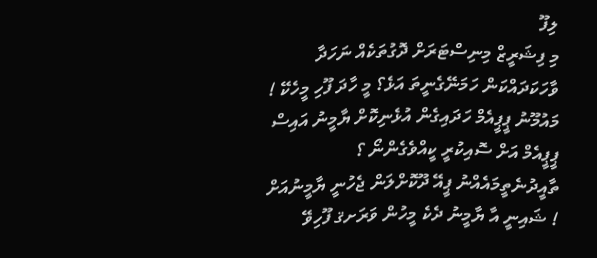ލިފޫ
މި ފިޝަރީޒް މިނިސްޓަރަށް ދޮގުތަކެއް ނަހަދާ ވާހަކަދައްކަން ހަމަނޭގެނީތަ އަޅެ؟ މީ ހާދަ ފޫހި މީހެކޭ ! މައުމޫނު ޕީޕީއެމް ހަދައިގެން އުޅެނިކޮށް ޔާމީނު އައިސް ޕީޕީއެމް އަށް ސޮއިކުރީ ކީއްވެގެންނޯ ؟ ތާއީދުނެތީމައެއްނު ޕީއޭ ދޫކޮށްލަން ޖެހުނީ ޔާމީނުއަށް ! ޝައިނީ އާ ޔާމީނު ދެކެ މީހުން ވަރަށޤ ފޫހިވޭ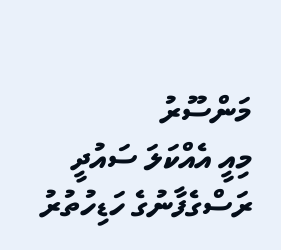މަންސޫރު
މިއީ އެއްކަލަ ސައުދީ ރަސްގެފާނުގެ ހަޑިހުތުރު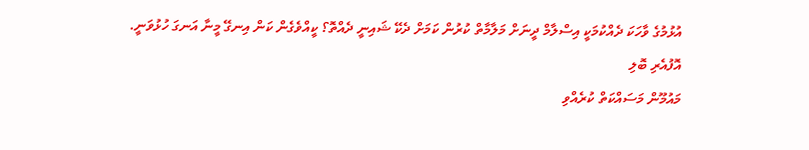އުޅުމުގެ ވާހަކަ ދެއްކުމަކީ އިސްލާމް ދީނަށް މަލާމާތް ކުރުން ކަމަށް ދެކޭ ޝައިނީ ދެއްތޮ؟ ކީއްވެގެން ކަން އިނގޭ މީނާ އަނގަ ހުޅުވަނީ.
އޮފުއެރި ބޮލި
މައުމޫން މަސައްކަތް ކުރެއްވި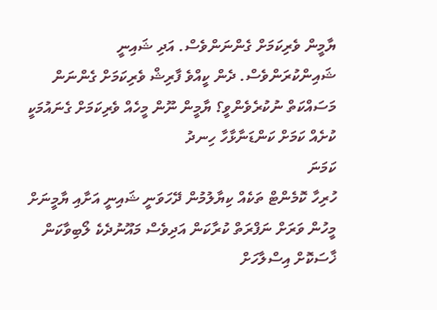ޔާމީން ވެރިކަމަށް ގެންނަންވެސް. އަދި ޝައިނީ ޝައިންކުރަންވެސް. ދެން ކީއްވެ ފާރިޝް ވެރިކަމަށް ގެންނަން މަސައްކަތް ނުކުރެވެންވީ؟ ޔާމީން ނޫން މީހެއް ވެރިކަމަށް ގެނައުމަކީ ކުށެއް ކަމަށް ކަންޑަނާޅާހާ ހިނދު
ކަމަނަ
ހުރިހާ ކޮމެންޓް ތަކެއް ކިޔާލުމުން ދޭހަވަނީ ޝައިނީ އަށާއި ޔާމީނަށް މީހުން ވަރަށް ނަފްރަތް ކުރާކަން އަދިވެސް މައޫނުދެކެ ލޯބިވާކަން ޚާސަކޮށް އިސްލާހަށް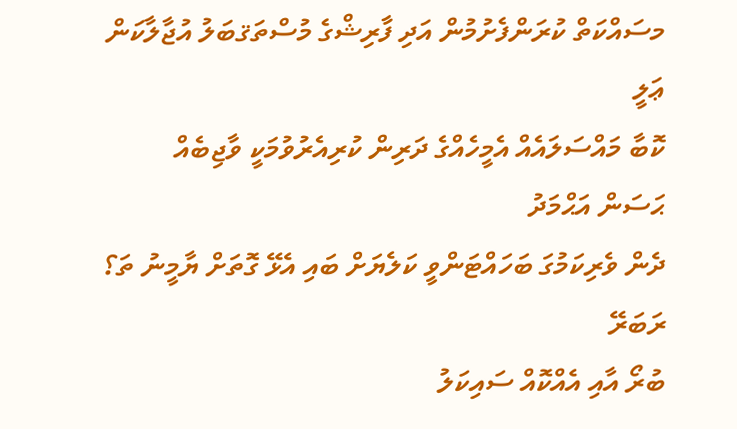މސައްކަތް ކުރަންފެށުމުން އަދި ފާރިޝްގެ މުސްތަޤބަލު އުޖާލާކަން
ޢަލީ
ކޮބާ މައްސަލައެއް އެމީހެއްގެ ދަރިން ކުރިއެރުވުމަކީ ވާޖިބެއް
ޙަސަން އަޙްމަދު
ދެން ވެރިކަމުގަ ބަހައްޓަންވީ ކަލެޔަށް ބައި އެޅޭ ގޮތަށް ޔާމީނު ތަ؟
ރަބަރޭ
ބުރޯ އާއި އެއްކޮއް ސައިކަލު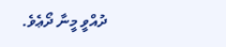ދުއްވީ މީނާ ދޯޢެވެ.